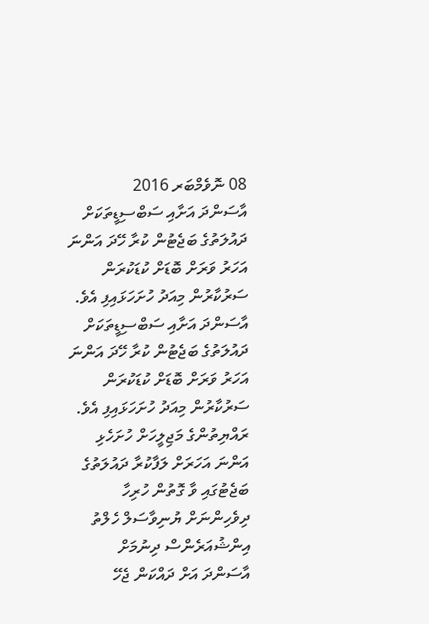08 ނޮވެމްބަރ 2016
އާސަންދަ އަށާއި ސަބްސިޑީތަކަށް ދައުލަތުގެ ބަޖެޓުން ކުރާ ހޭދަ އަންނަ އަހަރު ވަރަށް ބޮޑަށް ކުޑަކުރަން ސަރުކާރުން މިއަދު ހުށަހަޅައިފި އެވެ.
އާސަންދަ އަށާއި ސަބްސިޑީތަކަށް ދައުލަތުގެ ބަޖެޓުން ކުރާ ހޭދަ އަންނަ އަހަރު ވަރަށް ބޮޑަށް ކުޑަކުރަން ސަރުކާރުން މިއަދު ހުށަހަޅައިފި އެވެ.
ރައްޔިތުންގެ މަޖިލީހަށް ހުށަހެޅި އަންނަ އަހަރަށް ލަފާކުރާ ދައުލަތުގެ ބަޖެޓުގައި ވާ ގޮތުން ހުރިހާ ދިވެހިންނަށް ޔުނިވާސަލް ހެލްތު އިންޝުއަރެންސް ދިނުމަށް އާސަންދަ އަށް ދައްކަން ޖެހޭ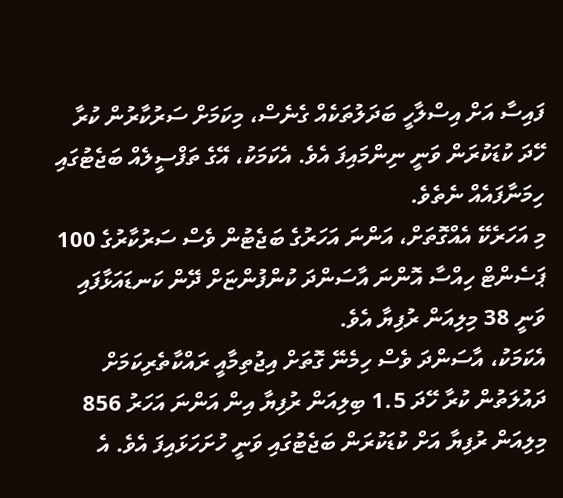ފައިސާ އަށް އިސްލާހީ ބަދަލުތަކެއް ގެނެސް، މިކަމަށް ސަރުކާރުން ކުރާ ހޭދަ ކުޑަކުރަން ވަނީ ނިންމައިފަ އެވެ. އެކަމަކު، އޭގެ ތަފްސީލެއް ބަޖެޓުގައި ހިމަނާފައެއް ނެތެވެ.
މި އަހަރެކޭ އެއްގޮތަށް، އަންނަ އަހަރުގެ ބަޖެޓުން ވެސް ސަރުކާރުގެ 100 ޕަސެންޓް ހިއްސާ އޮންނަ އާސަންދަ ކުންފުންޏަށް ދޭން ކަނޑައަޅާފައި ވަނީ 38 މިލިއަން ރުފިޔާ އެވެ.
އެކަމަކު، އާސަންދަ ވެސް ހިމެނޭ ގޮތަށް އިޖުތިމާއީ ރައްކާތެރިކަމަށް ދައުލަތުން ކުރާ ހޭދަ 1.5 ބިލިއަން ރުފިޔާ އިން އަންނަ އަހަރު 856 މިލިއަން ރުފިޔާ އަށް ކުޑަކުރަން ބަޖެޓުގައި ވަނީ ހުށަހަޅައިފަ އެވެ. އެ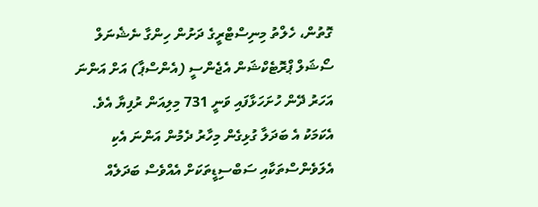ގޮތުން، ހެލްތު މިނިސްޓްރީގެ ދަށުން ހިންގާ ނެޝެނަލް ސޯޝަލް ޕްރޮޓެކްޝަން އެޖެންސީ (އެންސްޕާ) އަށް އަންނަ އަހަރު ދޭން ހުށަހަޅާފައި ވަނީ 731 މިލިއަން ރުފިޔާ އެވެ.
އެކަމަކު އެ ބަދަލާ ގުޅިގެން މިހާރު ދެމުން އަންނަ އެކި އެލަވެންސްތަކާއި ސަބްސިޑީތަކަށް އެއްވެސް ބަދަލެއް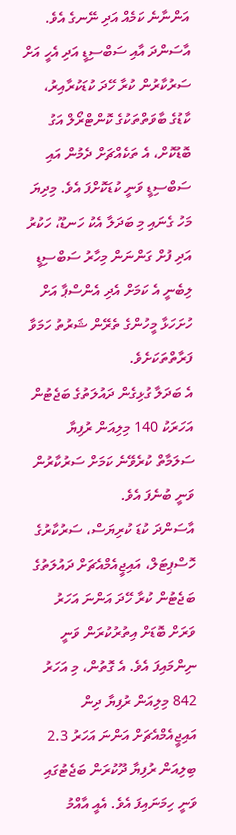އަންނާނެ ކަމެއް އަދި ނޭނގެ އެވެ.
އާސަންދަ އާއި ސަބްސިޑީ އަދި އެހީ އަށް ސަރުކާރުން ކުރާ ހޭދަ ކުޑަކުރާއިރު، ކާޑުގެ ބާވަތްތަކުގެ ކޮންޓްރޯލް އަގު ބޮޑުކޮށް، އެ ތަކެއްޗަށް ދެމުން އައި ސަބްސިޑީ ވަނީ ކުޑަކޮށްފަ އެވެ. މިދިޔަ މަހު ގެނައި މި ބަދަލާ އެކު ހަނޑޫ، ހަކުރު އަދި ފުށް ގަންނަން މިހާރު ސަބްސިޑީ ލިބެނީ އެ ކަމަށް އެދި އެންސްޕާ އަށް ހުށަހަޅާ މީހުންގެ ތެރޭން ޝަރުތު ހަމަވާ ފަރާތްތަކަށެވެ.
އެ ބަދަލާ ގުޅިގެން ދައުލަތުގެ ބަޖެޓުން އަހަރަކު 140 މިލިއަން ރުފިޔާ ސަލަމާތް ކުރެވޭނެ ކަމަށް ސަރުކާރުން ވަނީ ބުނެފަ އެވެ.
އާސަންދަ ކުޑަ ކުރިޔަސް، ސަރުކާރުގެ ހޮސްޕިޓަލް، އައިޖީއެމްއެޗަށް ދައުލަތުގެ ބަޖެޓުން ކުރާ ހޭދަ އަންނަ އަހަރު ވަރަށް ބޮޑަށް އިތުރުކުރަން ވަނީ ނިންމައިފަ އެވެ. އެ ގޮތުން، މި އަހަރު 842 މިލިއަން ރުފިޔާ ދިން އައިޖީއެމްއެޗަށް އަންނަ އަހަރު 2.3 ބިލިއަން ރުފިޔާ ދޫކުރަން ބަޖެޓުގައި ވަނީ ހިމަނައިފަ އެވެ. އެއީ އާއްމު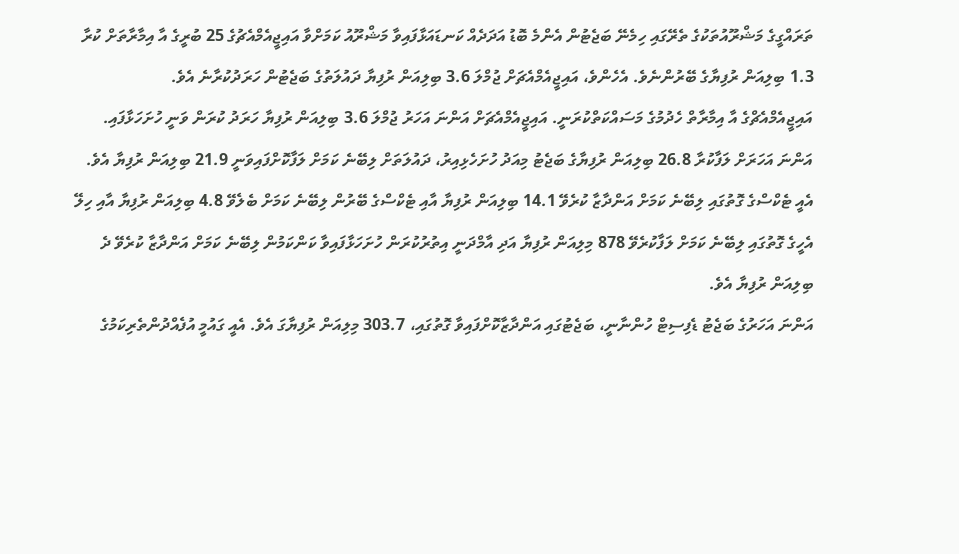ތަރައްގީގެ މަޝްރޫއުތަކުގެ ތެރޭގައި ހިމެނޭ ބަޖެޓުން އެންމެ ބޮޑު އަދަދެއް ކަނޑައަޅާފައިވާ މަޝްރޫއު ކަމަށްވާ އައިޖީއެމްއެޗުގެ 25 ބުރީގެ އާ އިމާރާތަށް ކުރާ 1.3 ބިލިއަން ރުފިޔާގެ ބޭރުންނެވެ. އެހެންވެ، އައިޖީއެމްއެޗަށް ޖުމްލަ 3.6 ބިލިއަން ރުފިޔާ ދައުލަތުގެ ބަޖެޓުން ހަރަދުކުރާނެ އެވެ.
އައިޖީއެމްއެޗްގެ އާ އިމާރާތް ހެދުމުގެ މަސައްކަތްކުރަނީ. އައިޖީއެމްއެޗަށް އަންނަ އަހަރު ޖުމްލަ 3.6 ބިލިއަން ރުފިޔާ ހަރަދު ކުރަން ވަނީ ހުށަހަޅާފައި.
އަންނަ އަހަރަށް ލަފާކުރާ 26.8 ބިލިއަން ރުފިޔާގެ ބަޖެޓު މިއަދު ހުށަހެޅިއިރު، ދައުލަތަށް ލިބޭނެ ކަމަށް ލަފާކޮށްފައިވަނީ 21.9 ބިލިއަން ރުފިޔާ އެވެ. އެއީ ޓެކްސްގެ ގޮތުގައި ލިބޭނެ ކަމަށް އަންދާޒާ ކުރެވޭ 14.1 ބިލިއަން ރުފިޔާ އާއި ޓެކްސްގެ ބޭރުން ލިބޭނެ ކަމަށް ބެލެވޭ 4.8 ބިލިއަން ރުފިޔާ އާއި ހިލޭ އެހީގެ ގޮތުގައި ލިބޭނެ ކަމަށް ލަފާކުރެވޭ 878 މިލިއަން ރުފިޔާ އަދި އާމްދަނީ އިތުރުކުރަން ހުށަހަޅާފައިވާ ކަންކަމުން ލިބޭނެ ކަމަށް އަންދާޒާ ކުރެވޭ ދެ ބިލިއަން ރުފިޔާ އެވެ.
އަންނަ އަހަރުގެ ބަޖެޓު ޑެފިސިޓް ހުންނާނީ، ބަޖެޓުގައި އަންދާޒާކޮށްފައިވާ ގޮތުގައި، 303.7 މިލިއަން ރުފިޔާގަ އެވެ. އެއީ ގައުމީ އުފެއްދުންތެރިކަމުގެ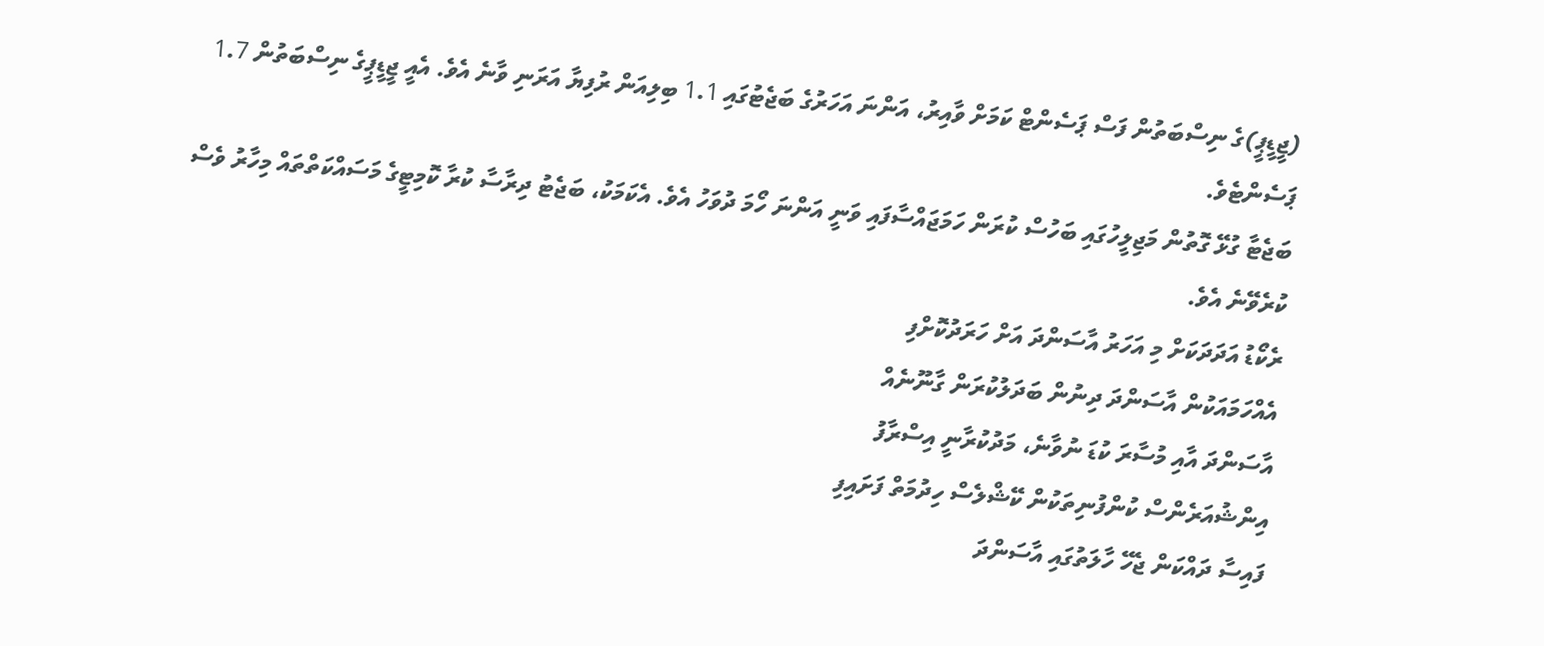(ޖީޑީޕީ)ގެ ނިސްބަތުން ފަސް ޕަސެންޓް ކަމަށް ވާއިރު، އަންނަ އަހަރުގެ ބަޖެޓުގައި 1.1 ބިލިއަން ރުފިޔާ އަރަނި ވާނެ އެވެ. އެއީ ޖީޑީޕީގެ ނިސްބަތުން 1.7 ޕަސެންޓެވެ.
ބަޖެޓާ ގުޅޭ ގޮތުން މަޖިލީހުގައި ބަހުސް ކުރަން ހަމަޖައްސާފައި ވަނީ އަންނަ ހޯމަ ދުވަހު އެވެ. އެކަމަކު، ބަޖެޓު ދިރާސާ ކުރާ ކޮމިޓީގެ މަސައްކަތްތައް މިހާރު ވެސް ކުރެވޭނެ އެވެ.
ރެކޯޑު އަދަދަކަށް މި އަހަރު އާސަންދަ އަށް ހަރަދުކޮށްފި
އެއްހަމައަކުން އާސަންދަ ދިނުން ބަދަލުކުރަން ގާނޫނެއް
އާސަންދަ އާއި މުސާރަ ކުޑަ ނުވާނެ، މަދުކުރާނީ އިސްރާފު
އިންޝުއަރެންސް ކުންފުނިތަކުން ކޭޝްލެސް ހިދުމަތް ފަށައިފި
ފައިސާ ދައްކަން ޖެހޭ ހާލަތުގައި އާސަންދަ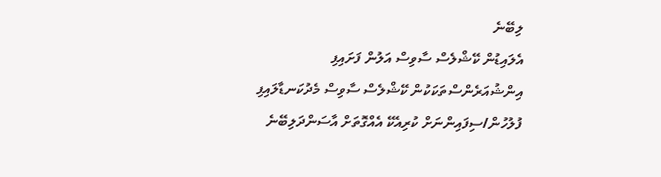ލިބޭނެ
އެލައިޑުން ކޭޝްލެސް ސާވިސް އަލުން ފަށައިފި
އިންޝުއަރެންސްތަކަކުން ކޭޝްލެސް ސާވިސް މެދުކަނޑާލައިފި
ފުލުހުން/ސިފައިންނަށް ކުރިއެކޭ އެއްގޮތަށް އާސަންދަލިބޭނެ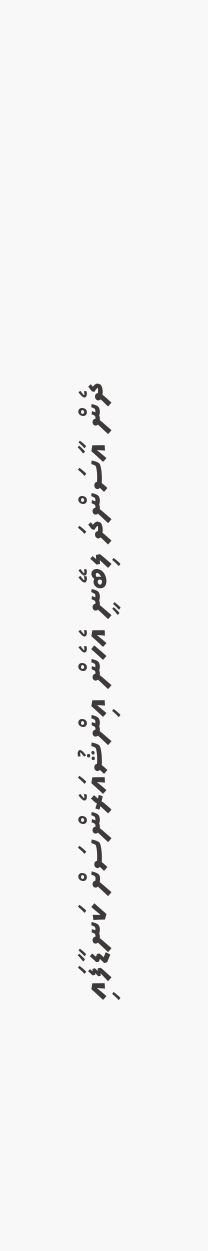ދެން އާސަންދަ ލިބޭނީ އެހެން އިންޝުއަރެންސަށް ކަނޑާފައި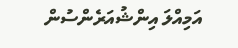އަމިއްލަ އިންޝުއަރެންސުން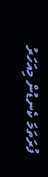ފުރަތަމަ ކެނޑުން މިއަހަރު